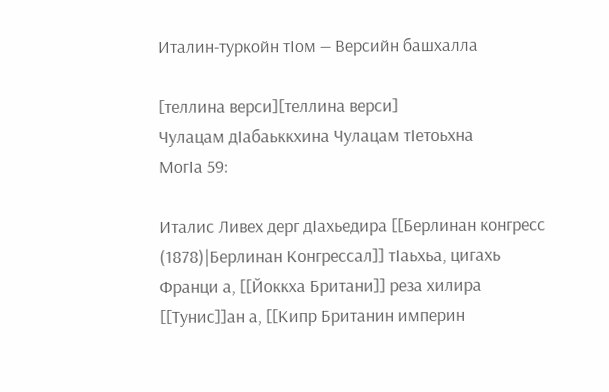Италин-туркойн тӀом — Версийн башхалла

[теллина верси][теллина верси]
Чулацам дӀабаьккхина Чулацам тӀетоьхна
МогӀа 59:

Италис Ливех дерг дӀахьедира [[Берлинан конгресс (1878)|Берлинан Конгрессал]] тӀаьхьа, цигахь Франци а, [[Йоккха Британи]] реза хилира [[Тунис]]ан а, [[Кипр Британин империн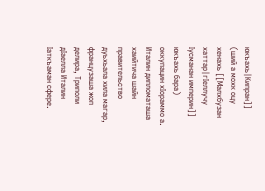юкъахь|Кипран]] (ший а мохк оцу хенахь [[Малхбузан хаттар|гӀеллучу Ӏусманан империн]] юкъахь бара) оккупацин хӀораммо а. Италин дипломаташа хаийтича шайн правительство дуьхьала хила магар, французаша жоп делира, Триполи дӀаелла Италин Ӏаткъаман сфере.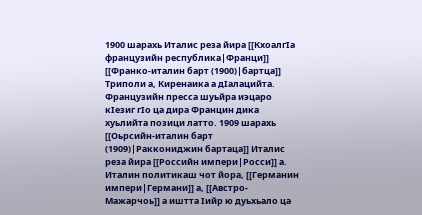1900 шарахь Италис реза йира [[КхоалгӀа французийн республика|Франци]] [[Франко-италин барт (1900)|бартца]] Триполи а, Киренаика а дӀалацийта. Французийн пресса шуьйра иэцаро кӀезиг гӀо ца дира Францин дика хуьлийта позици латто. 1909 шарахь [[Оьрсийн-италин барт (1909)|Раккониджин бартаца]] Италис реза йира [[Российн импери|Росси]] а. Италин политикаш чот йора, [[Германин импери|Германи]] а, [[Австро-Мажарчоь]] а иштта Ӏийр ю дуьхьало ца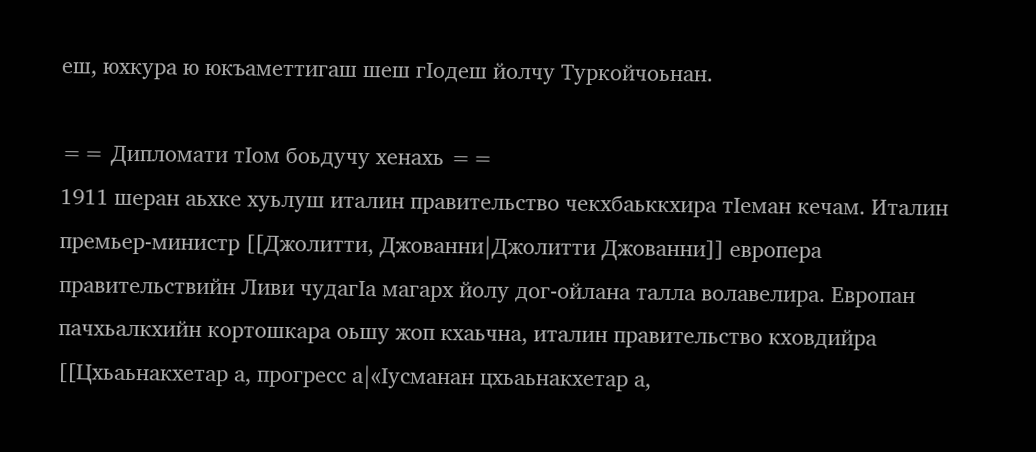еш, юхкура ю юкъаметтигаш шеш гӀодеш йолчу Туркойчоьнан.

== Дипломати тӀом боьдучу хенахь ==
1911 шеран аьхке хуьлуш италин правительство чекхбаьккхира тӀеман кечам. Италин премьер-министр [[Джолитти, Джованни|Джолитти Джованни]] европера правительствийн Ливи чудагӀа магарх йолу дог-ойлана талла волавелира. Европан пачхьалкхийн кортошкара оьшу жоп кхаьчна, италин правительство кховдийра [[Цхьаьнакхетар а, прогресс а|«Ӏусманан цхьаьнакхетар а,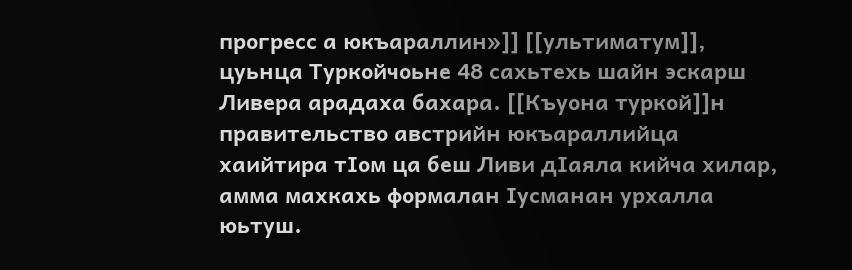прогресс а юкъараллин»]] [[ультиматум]], цуьнца Туркойчоьне 48 сахьтехь шайн эскарш Ливера арадаха бахара. [[Къуона туркой]]н правительство австрийн юкъараллийца хаийтира тӀом ца беш Ливи дӀаяла кийча хилар, амма махкахь формалан Ӏусманан урхалла юьтуш.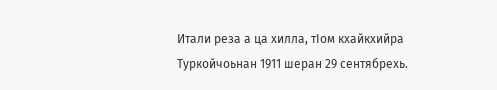Итали реза а ца хилла, тӀом кхайкхийра Туркойчоьнан 1911 шеран 29 сентябрехь.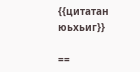{{цитатан юьхьиг}}

==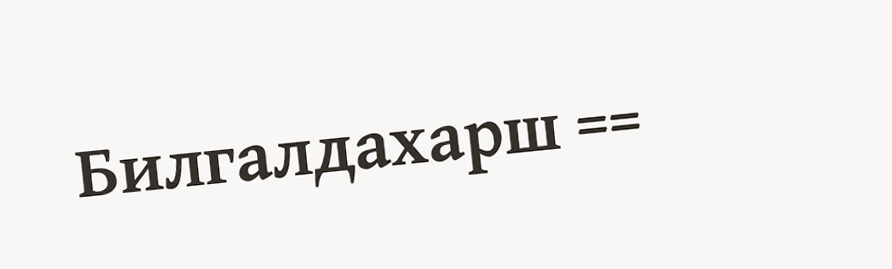Билгалдахарш ==